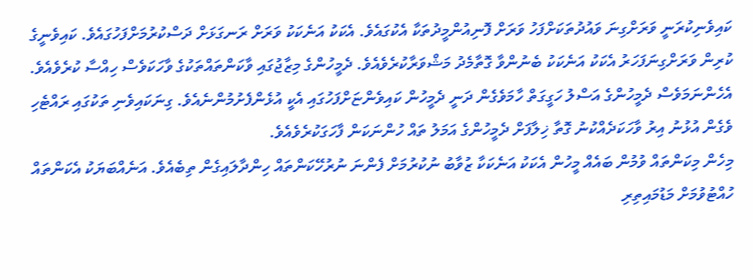ކައިވެނިކުރަނީ ވަރަށްގިނަ ވައުދުތަކަށްފަހު ވަރަށް ފޮނިއުންމީދުތަކާ އެކުގައެވެ. އެކަކު އަނެކަކު ވަރަށް ރަނގަޅަށް ދަސްކުރުމަށްފަހުގައެވެ. ކައިވެނީގެ ކުރިން ވަރަށްގިނަފަހަރު އެކަކު އަނެކަކު ބެނުންވާ ގޮތާމެދު މަޝްވަރާކުރެވެއެވެ. ދެމީހުންގެ މިޒާޖުގައި ވާކަންތައްތަކުގެ ވާހަކަވެސް ހިއްސާ ކުރެވެއެވެ. އެހެންނަމަވެސް ދެމީހުންގެ އަސްލު ހަގީގަތް ހާމަވެގެން ދަނީ ދެމީހުން ކައިވެންޏަށްފަހުގައި އެކީ އުޅެންފެށުމުންނެއެވެ. ގިނަކައިވެނި ތަކުގައި ރައްޓެހި ވެގެން އުޅުނު އިރު ވާހަކަދެއްކުނު ގޮތާ ޚިލާފަށް ދެމީހުންގެ އަމަލު ތައް ހުންނަކަން ފާހަގަކުރެވެއެވެ.
މިހެން މިކަންތައް ވުމުން ބައެއް މީހުން އެކަކު އަނެކަކާ ޒުވާބު ނުކުރުމަށް ފެންނަ ނުރުހޭކަންތައް ހިންދާލައިގެން ތިބެއެވެ. އަނެއްބަޔަކު އެކަންތައް ހުއްޓުވުމަށް މަޑުމައިތިރި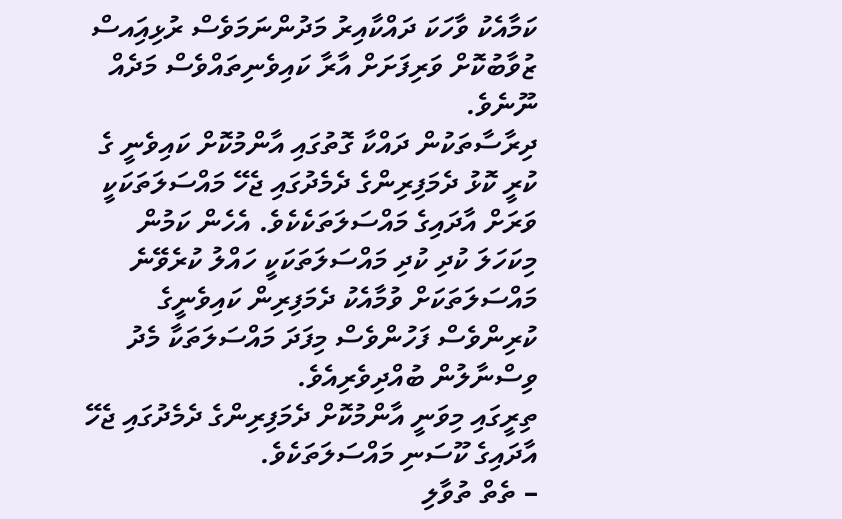ކަމާއެކު ވާހަކަ ދައްކާއިރު މަދުންނަމަވެސް ރުޅިއަިއސް ޒުވާބުކޮށް ވަރިފަށަށް އާރާ ކައިވެނިތައްވެސް މަދެއް ނޫނެވެ.
ދިރާސާތަކުން ދައްކާ ގޮތުގައި އާންމުކޮށް ކައިވެނީ ގެ ކުރީ ކޮޅު ދެމަފިރިންގެ ދެމެދުގައި ޖެހޭ މައްސަލަތަކަކީ ވަރަށް އާދައިގެ މައްސަލަތަކެކެވެ. އެހެން ކަމުން މިކަހަލަ ކުދި ކުދި މައްސަލަތަކަކީ ހައްލު ކުރެވޭނެ މައްސަލަތަކަށް ވުމާއެކު ދެމަފިރިން ކައިވެނީގެ ކުރިންވެސް ފަހުންވެސް މިފަދަ މައްސަލަތަކާ މެދު ވިސްނާލުން ބުއްދިވެރިއެވެ.
ތިރީގައި މިވަނީ އާންމުކޮށް ދެމަފިރިންގެ ދެމެދުގައި ޖެހޭ އާދައިގެ ކޫސަނި މައްސަލަތަކެވެ.
– ތެތް ތުވާލި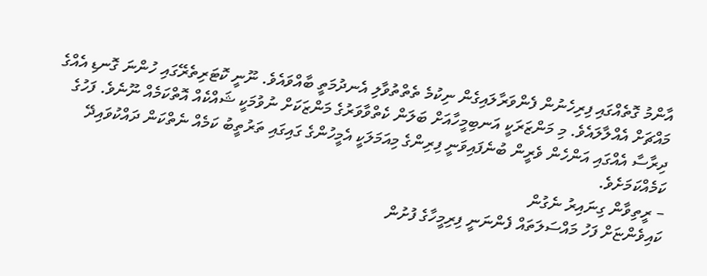އާންމު ގޮތެއްގައި ފިރިހެނުން ފެންވަރާލައިގެން ނިކުމެ ތެތްތުވާލި އެނދުމަތީ ބާއްވައެވެ. ނޫނީ ކޮޓަރިތެރޭގައި ހުންނަ ގޮނޑި އެއްގެ މައްޗަށް އެއްލާލައެވެ. މި މަންޒަރަކީ އަނބިމީހާއަށް ބަލަން ކެތްވާވަރުގެ މަންޒަކަށް ނުވުމަކީ ޝައްކެއް އޮތްކަމެއް ނޫނެވެ. ފަހުގެ ދިރާސާ އެއްގައި އަންހެން ވެރީން ބުނެފައިވަނީ ފިރިންގެ މިއަމަލަކީ އެމީހުންގެ ގައިގައި ތަރުތީބު ކަމެއް ނެތްކަން ދައްކުވައިދޭ ކަމެއްކަމަށެވެ.
– ރީތިވާން ގިނައިރު ނެގުން
ކައިވެންޏަށް ފަހު މައްސަލަތައް ފެންނަނީ ފިރިމީހާގެ ފުށުން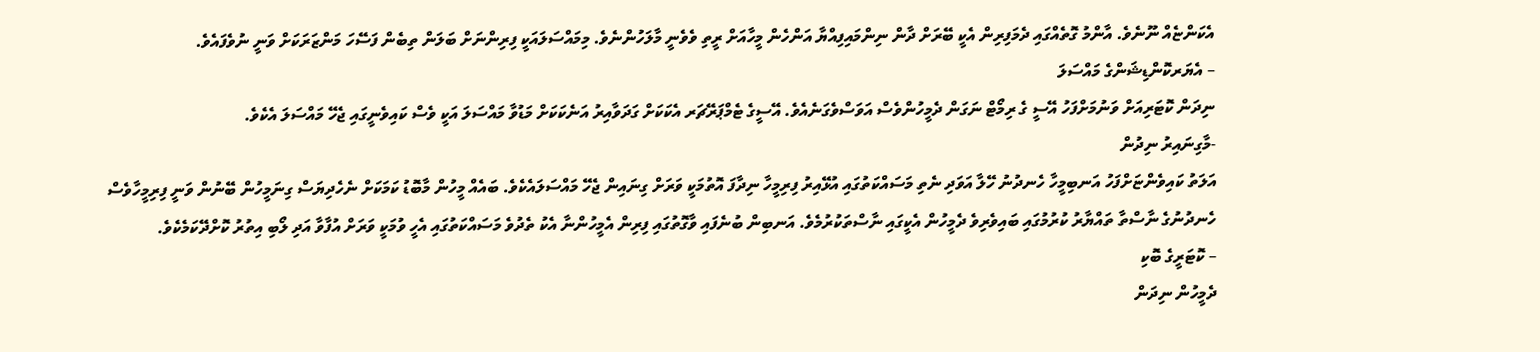އެކަންޏެއް ނޫނެވެ. އާންމު ގޮތެއްގައި ދެމަފިރިން އެކީ ބޭރަށް ދާން ނިންމައިފިއްޔާ އަންހެން މީހާއަށް ރީތި ވެވެނީ މާލަހުންނެވެ. މިމައްސަލައަކީ ފިރިންނަށް ބަލަން ތިބެން ފަސޭހަ މަންޒަރަކަށް ވަނީ ނުވެފައެވެ.
– އެޔަރކޮންޑިޝަންގެ މައްސަލަ
ނިދަން ކޮޓަރިއަށް ވަނުމަށްފަހު އޭސީ ގެ ރިމޯޓް ނަގަން ދެމީހުންވެސް އަވަސްވެގަނެއެވެ. އޭސީގެ ޓެމްޕަރޭޗަރ އެކަކަށް ގަދަވާއިރު އަނެކަކަށް މަޑުވާ މައްސަލަ އަކީ ވެސް ކައިވެނީގައި ޖެހޭ މައްސަލަ އެކެވެ.
-މާގިނައިރު ނިދުން
އަލަތު ކައިވެންޏަށްފަހު އަނބިމީހާ ހެނދުނު ހޭލާ އަވަދި ނެތި މަސައްކަތުގައި އުޅޭއިރު ފިރިމީހާ ނިދާފަ އޮތުމަކީ ވަރަށް ގިނައިން ޖެހޭ މައްސަލައެކެވެ. ބައެއް މީހުން މާބޮޑު ކަމަކަށް ނެހެދިޔަސް ގިނަމީހުން ބޭނުން ވަނީ ފިރިމީހާވެސް ހެނދުނުގެ ނާސްތާ ތައްޔާރު ކުރުމުގައި ބައިވެރިވެ ދެމީހުން އެކީގައި ނާސްތަކުރުމެވެ. އަނބިން ބުނެފައި ވާގޮތުގައި ފިރިން އެމީހުންނާ އެކު ތެދުވެ މަސައްކަތުގައި އެހީ ވުމަކީ ވަރަށް އުފާވާ އަދި ލޯބި އިތުރު ކޮށްދޭކަމެކެވެ.
– ކޮޓަރީގެ ބޮކި
ދެމީހުން ނިދަން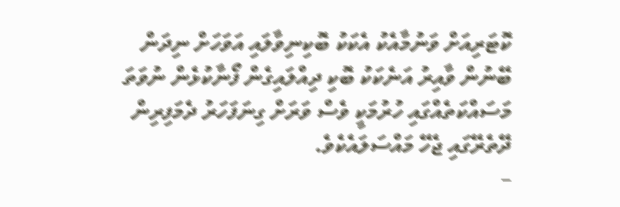ކޮޓަރިއަށް ވަނުމާއެކު އެކަކު ބޮކިނިވާލައި އަވަހަށް ނިދަން ބޭނުން ވާއިރު އަނެކަކު ބޮކި ދިއްލައިގެން ފޯނާކުޅެން ނުވަތަ މަސައްކަތެއްގައި ހުރުމަކީ ވެސް ވަރަށް ގިނަފަހަރު ދެމަފިރިން ދޭތެރޭގައި ޖެހޭ މައްސަލައެކެވެ.
–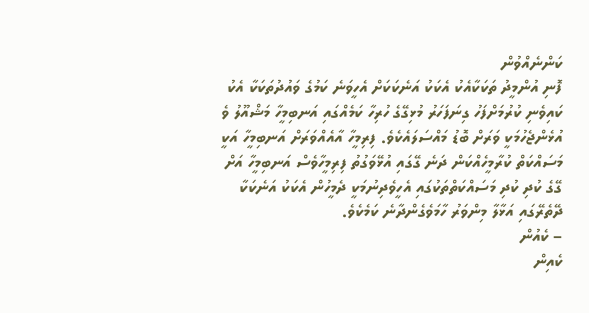ކަންނެއްވުން
ފޮނި އުންމީދު ތަކަކާއެކު އެކަކު އަނެކަކަށް އެހީވަނެ ކަމުގެ ވައުދުތަކަކާ އެކު ކައިވެނި ކުރުމަށްފަހު ގިނަފަހަރު މުޅިގޭގެ ހުރިހާ ކަމެއްގައި އަނބިމީހާ މަޝްއޫލު ވެ އުޅެންޖެހުމަކީ ވަރަށް ބޮޑު މައްސަލައެކެވެ. ފިރިމީހާ އާއެއްވަރަށް އަނބިމީހާ އަކީ މަސައްކަތް ކުރާމީހެއްކަން ދަނެ ގޭގައި އުޅޭވަގުތު ފިރިމީހާވެސް އަނބިމީހާ އަށް ގޭގެ ކުދި ކުދި މަސައްކަތްތަކުގައި އެހީވެދިނުމަކީ ދެމީހުން އެކަކު އަނެކަކާ ދޭތެރޭގައި އަޅާލާ މިންވަރު ހާމަވެގެންދާނެ ކަމެކެވެ.
– ކެއުން
ކެއިން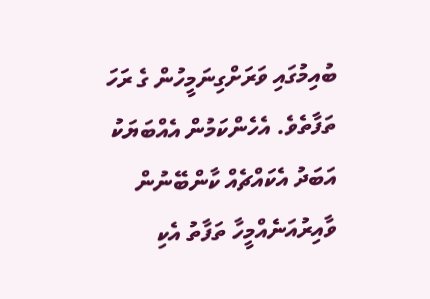ބުއިމުގައި ވަރަށްގިނަމީހުން ގެ ރަހަ ތަފާތެވެ. އެހެންކަމުން އެއްބަޔަކު އަބަދު އެކައްޗެއް ކާންބޭނުން ވާއިރުއަނެއްމީހާ ތަފާތު އެކި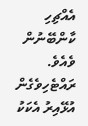އެއްޗިހި ކާންބޭނުން ވެއެވެ. ރައްޓެހިވެގެން އުޅޭއިރު އެކަކު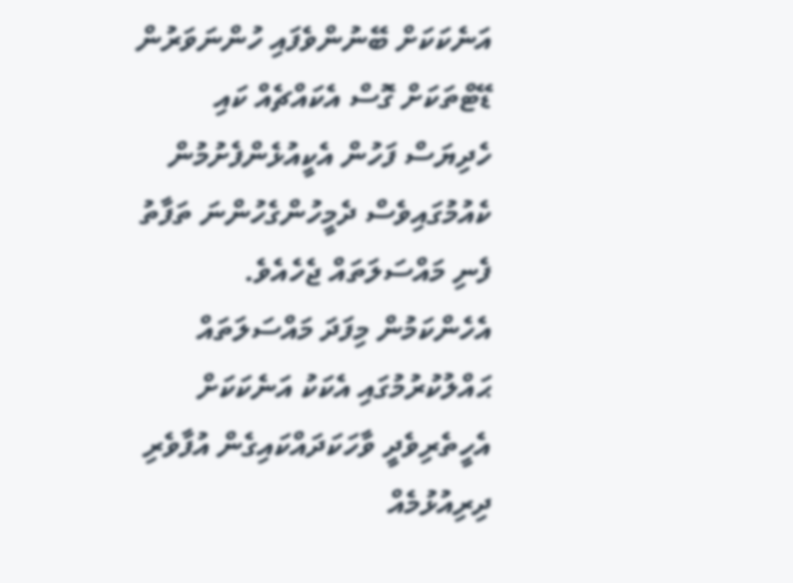އަނެކަކަށް ބޭނުންވެފައި ހުންނަވަރުން ޑޭޓްތަކަށް ގޮސް އެކައްޗެއް ކައި ހެދިޔަސް ފަހުން އެކީއުޅެންފެށުމުން ކެއުމުގައިވެސް ދެމީހުންގެހުންނަ ތަފާތު ފެނި މައްސަލަތައް ޖެހެއެވެ.
އެހެންކަމުން މިފަދަ މައްސަލަތައް ޙައްލުކުރުމުގައި އެކަކު އަނެކަކަށް އެހީތެރިވެދީ ވާހަކަދައްކައިގެން އުފާވެރި ދިރިއުޅުމެއް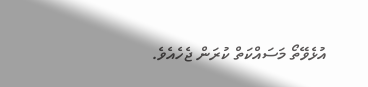އުޅެވޭތޯ މަސައްކަތް ކުރަން ޖެހެއެވެ.